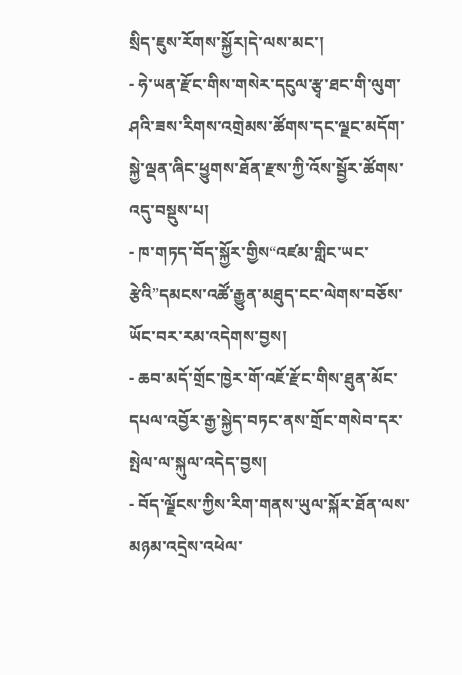སྲིད་ཇུས་རོགས་སྐྱོར།དེ་ལས་མང་།
- ཧེ་ཡན་རྫོང་གིས་གསེར་དངུལ་རྩྭ་ཐང་གི་ལུག་ཤའི་ཟས་རིགས་འགྲེམས་ཚོགས་དང་ལྗང་མདོག་སྐྱེ་ལྡན་ཞིང་ཕྱུགས་ཐོན་རྫས་ཀྱི་འོས་སྦྱོར་ཚོགས་འདུ་བསྡུས་པ།
- ཁ་གཏད་བོད་སྐྱོར་གྱིས“འཛམ་གླིང་ཡང་རྩེའི”དམངས་འཚོ་རྒྱུན་མཐུད་ངང་ལེགས་བཅོས་ཡོང་བར་རམ་འདེགས་བྱས།
- ཆབ་མདོ་གྲོང་ཁྱེར་གོ་འཇོ་རྫོང་གིས་ཐུན་མོང་དཔལ་འབྱོར་རྒྱ་སྐྱེད་བཏང་ནས་གྲོང་གསེབ་དར་སྤེལ་ལ་སྐུལ་འདེད་བྱས།
- བོད་ལྗོངས་ཀྱིས་རིག་གནས་ཡུལ་སྐོར་ཐོན་ལས་མཉམ་འདྲེས་འཕེལ་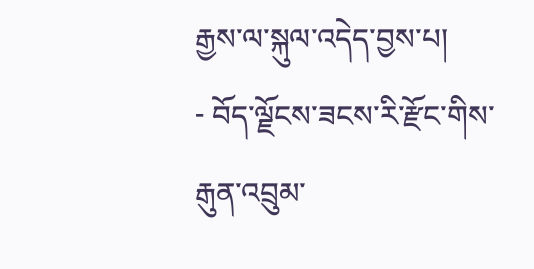རྒྱས་ལ་སྐུལ་འདེད་བྱས་པ།
- བོད་ལྗོངས་ཟངས་རི་རྫོང་གིས་རྒུན་འབྲུམ་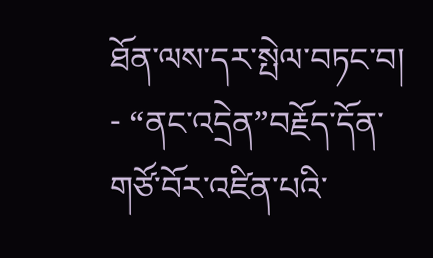ཐོན་ལས་དར་སྤེལ་བཏང་བ།
- “ནང་འདྲེན”བརྗོད་དོན་གཙོ་བོར་འཛིན་པའི་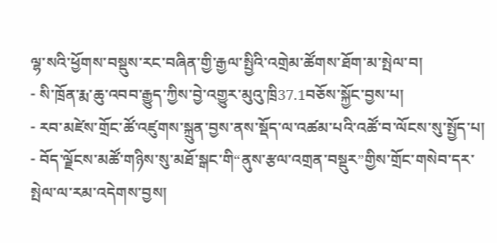ལྷ་སའི་ཕྱོགས་བསྡུས་རང་བཞིན་གྱི་རྒྱལ་སྤྱིའི་འགྲེམ་ཚོགས་ཐོག་མ་སྤེལ་བ།
- སི་ཁྲོན་རྨ་ཆུ་འབབ་རྒྱུད་ཀྱིས་བྱེ་འགྱུར་མུའུ་ཁྲི37.1བཅོས་སྐྱོང་བྱས་པ།
- རབ་མཛེས་གྲོང་ཚོ་འཛུགས་སྐྲུན་བྱས་ནས་སྡོད་ལ་འཚམ་པའི་འཚོ་བ་ལོངས་སུ་སྤྱོད་པ།
- བོད་ལྗོངས་མཚོ་གཉིས་སུ་མཐོ་སྒང་གི“ནུས་རྩལ་འགྲན་བསྡུར”གྱིས་གྲོང་གསེབ་དར་སྤེལ་ལ་རམ་འདེགས་བྱས།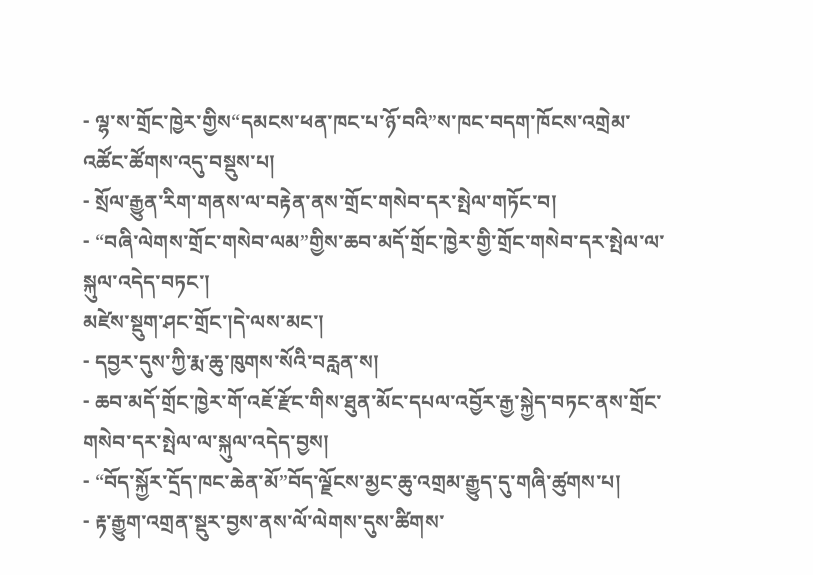- ལྷ་ས་གྲོང་ཁྱེར་གྱིས“དམངས་ཕན་ཁང་པ་ཉོ་བའི”ས་ཁང་བདག་ཁོངས་འགྲེམ་འཚོང་ཚོགས་འདུ་བསྡུས་པ།
- སྲོལ་རྒྱུན་རིག་གནས་ལ་བརྟེན་ནས་གྲོང་གསེབ་དར་སྤེལ་གཏོང་བ།
- “བཞི་ལེགས་གྲོང་གསེབ་ལམ”གྱིས་ཆབ་མདོ་གྲོང་ཁྱེར་གྱི་གྲོང་གསེབ་དར་སྤེལ་ལ་སྐུལ་འདེད་བཏང་།
མཛེས་སྡུག་ཤང་གྲོང་།དེ་ལས་མང་།
- དབྱར་དུས་ཀྱི་རྨ་ཆུ་ཁུགས་སོའི་བརླན་ས།
- ཆབ་མདོ་གྲོང་ཁྱེར་གོ་འཇོ་རྫོང་གིས་ཐུན་མོང་དཔལ་འབྱོར་རྒྱ་སྐྱེད་བཏང་ནས་གྲོང་གསེབ་དར་སྤེལ་ལ་སྐུལ་འདེད་བྱས།
- “བོད་སྐྱོར་དྲོད་ཁང་ཆེན་མོ”བོད་ལྗོངས་མྱང་ཆུ་འགྲམ་རྒྱུད་དུ་གཞི་ཚུགས་པ།
- རྟ་རྒྱུག་འགྲན་སྡུར་བྱས་ནས་ལོ་ལེགས་དུས་ཚིགས་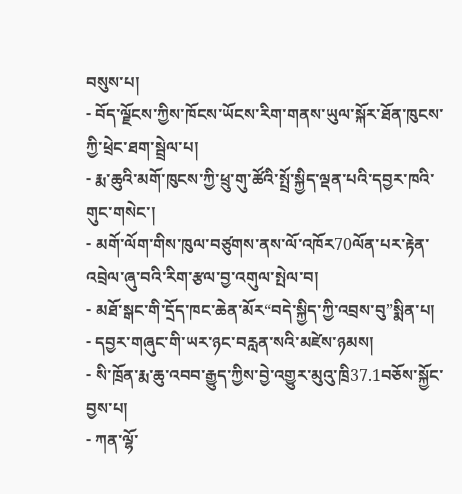བསུས་པ།
- བོད་ལྗོངས་ཀྱིས་ཁོངས་ཡོངས་རིག་གནས་ཡུལ་སྐོར་ཐོན་ཁུངས་ཀྱི་ཕྲེང་ཐག་སྦྲེལ་པ།
- རྨ་ཆུའི་མགོ་ཁུངས་ཀྱི་ཕྲུ་གུ་ཚོའི་སྤྲོ་སྐྱིད་ལྡན་པའི་དབྱར་ཁའི་གུང་གསེང་།
- མགོ་ལོག་གིས་ཁུལ་བཙུགས་ནས་ལོ་འཁོར70ལོན་པར་རྟེན་འབྲེལ་ཞུ་བའི་རིག་རྩལ་བྱ་འགུལ་སྤེལ་བ།
- མཐོ་སྒང་གི་དྲོད་ཁང་ཆེན་མོར“བདེ་སྐྱིད་ཀྱི་འབྲས་བུ”སྨིན་པ།
- དབྱར་གཞུང་གི་ཡར་ཉང་བརླན་སའི་མཛེས་ཉམས།
- སི་ཁྲོན་རྨ་ཆུ་འབབ་རྒྱུད་ཀྱིས་བྱེ་འགྱུར་མུའུ་ཁྲི37.1བཅོས་སྐྱོང་བྱས་པ།
- ཀན་ལྷོ་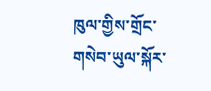ཁུལ་གྱིས་གྲོང་གསེབ་ཡུལ་སྐོར་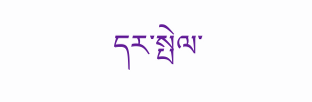དར་སྤེལ་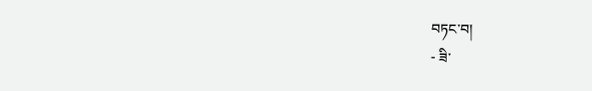བཏང་བ།
- ཟི་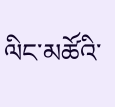ལིང་མཚོའི་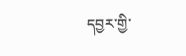དབྱར་གྱི་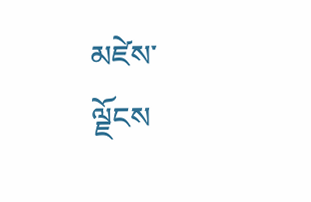མཛེས་ལྗོངས